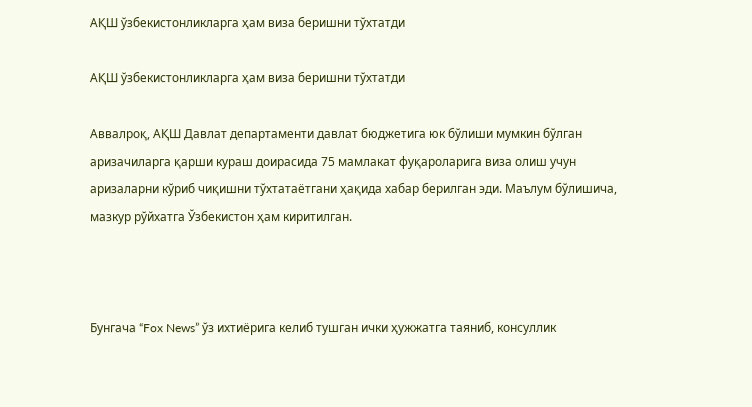АҚШ ўзбекистонликларга ҳам виза беришни тўхтатди

АҚШ ўзбекистонликларга ҳам виза беришни тўхтатди

Аввалроқ, АҚШ Давлат департаменти давлат бюджетига юк бўлиши мумкин бўлган аризачиларга қарши кураш доирасида 75 мамлакат фуқароларига виза олиш учун аризаларни кўриб чиқишни тўхтатаётгани ҳақида хабар берилган эди. Маълум бўлишича, мазкур рўйхатга Ўзбекистон ҳам киритилган.



Бунгача “Fox News” ўз ихтиёрига келиб тушган ички ҳужжатга таяниб, консуллик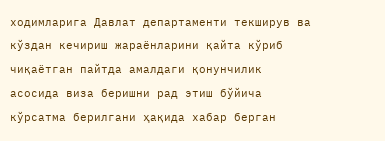ходимларига Давлат департаменти текширув ва кўздан кечириш жараёнларини қайта кўриб чиқаётган пайтда амалдаги қонунчилик асосида виза беришни рад этиш бўйича кўрсатма берилгани ҳақида хабар берган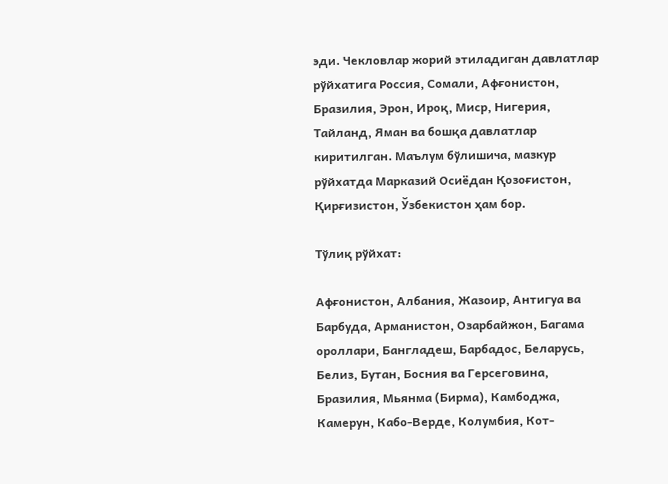эди. Чекловлар жорий этиладиган давлатлар рўйхатига Россия, Сомали, Афғонистон, Бразилия, Эрон, Ироқ, Миср, Нигерия, Тайланд, Яман ва бошқа давлатлар киритилган. Маълум бўлишича, мазкур рўйхатда Марказий Осиёдан Қозоғистон, Қирғизистон, Ўзбекистон ҳам бор.

Тўлиқ рўйхат:

Афғонистон, Албания, Жазоир, Антигуа ва Барбуда, Арманистон, Озарбайжон, Багама ороллари, Бангладеш, Барбадос, Беларусь, Белиз, Бутан, Босния ва Герсеговина, Бразилия, Мьянма (Бирма), Камбоджа, Камерун, Кабо-Верде, Колумбия, Кот-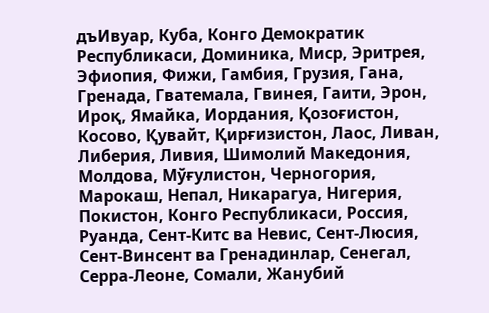дъИвуар, Куба, Конго Демократик Республикаси, Доминика, Миср, Эритрея, Эфиопия, Фижи, Гамбия, Грузия, Гана, Гренада, Гватемала, Гвинея, Гаити, Эрон, Ироқ, Ямайка, Иордания, Қозоғистон, Косово, Қувайт, Қирғизистон, Лаос, Ливан, Либерия, Ливия, Шимолий Македония, Молдова, Мўғулистон, Черногория, Марокаш, Непал, Никарагуа, Нигерия, Покистон, Конго Республикаси, Россия, Руанда, Сент-Китс ва Невис, Сент-Люсия, Сент-Винсент ва Гренадинлар, Сенегал, Серра-Леоне, Сомали, Жанубий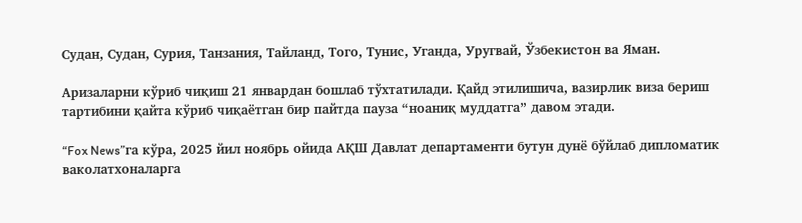Судан, Судан, Сурия, Танзания, Тайланд, Того, Тунис, Уганда, Уругвай, Ўзбекистон ва Яман.

Аризаларни кўриб чиқиш 21 январдан бошлаб тўхтатилади. Қайд этилишича, вазирлик виза бериш тартибини қайта кўриб чиқаётган бир пайтда пауза “ноаниқ муддатга” давом этади.

“Fox News”га кўра, 2025 йил ноябрь ойида АҚШ Давлат департаменти бутун дунё бўйлаб дипломатик ваколатхоналарга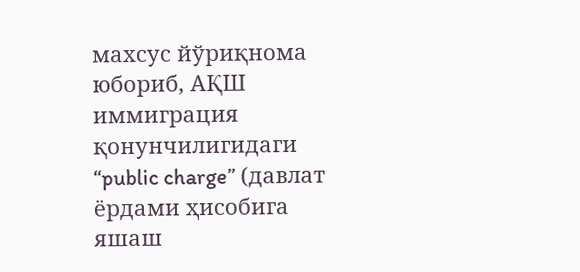махсус йўриқнома юбориб, АҚШ иммиграция қонунчилигидаги “public charge” (давлат ёрдами ҳисобига яшаш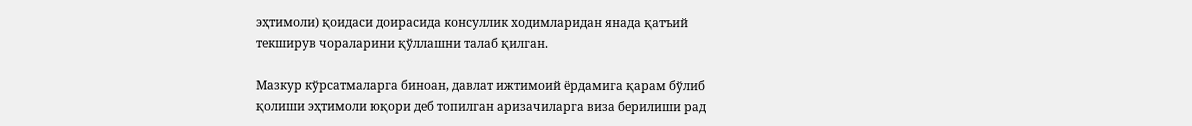эҳтимоли) қоидаси доирасида консуллик ходимларидан янада қатъий текширув чораларини қўллашни талаб қилган.

Мазкур кўрсатмаларга биноан, давлат ижтимоий ёрдамига қарам бўлиб қолиши эҳтимоли юқори деб топилган аризачиларга виза берилиши рад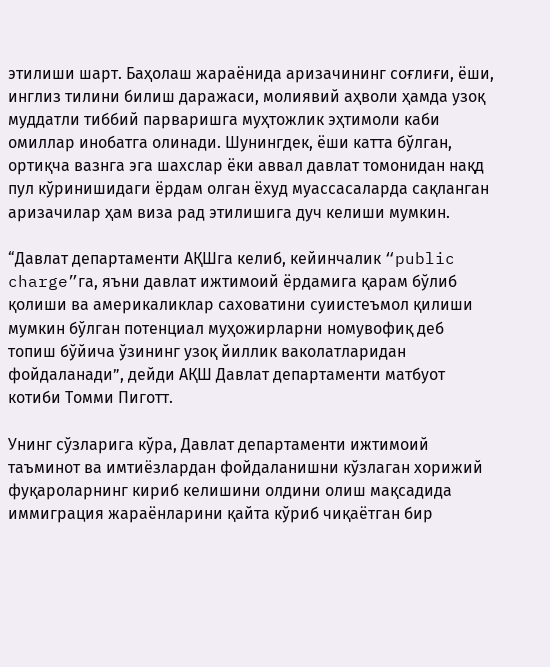этилиши шарт. Баҳолаш жараёнида аризачининг соғлиғи, ёши, инглиз тилини билиш даражаси, молиявий аҳволи ҳамда узоқ муддатли тиббий парваришга муҳтожлик эҳтимоли каби омиллар инобатга олинади. Шунингдек, ёши катта бўлган, ортиқча вазнга эга шахслар ёки аввал давлат томонидан нақд пул кўринишидаги ёрдам олган ёхуд муассасаларда сақланган аризачилар ҳам виза рад этилишига дуч келиши мумкин.

“Давлат департаменти АҚШга келиб, кейинчалик “public charge”га, яъни давлат ижтимоий ёрдамига қарам бўлиб қолиши ва америкаликлар саховатини суиистеъмол қилиши мумкин бўлган потенциал муҳожирларни номувофиқ деб топиш бўйича ўзининг узоқ йиллик ваколатларидан фойдаланади”, дейди АҚШ Давлат департаменти матбуот котиби Томми Пиготт.

Унинг сўзларига кўра, Давлат департаменти ижтимоий таъминот ва имтиёзлардан фойдаланишни кўзлаган хорижий фуқароларнинг кириб келишини олдини олиш мақсадида иммиграция жараёнларини қайта кўриб чиқаётган бир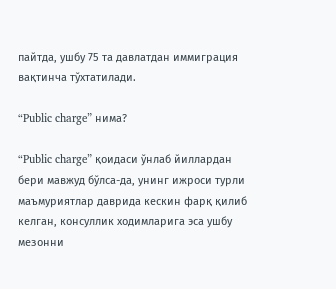пайтда, ушбу 75 та давлатдан иммиграция вақтинча тўхтатилади.

“Public charge” нима?

“Public charge” қоидаси ўнлаб йиллардан бери мавжуд бўлса-да, унинг ижроси турли маъмуриятлар даврида кескин фарқ қилиб келган, консуллик ходимларига эса ушбу мезонни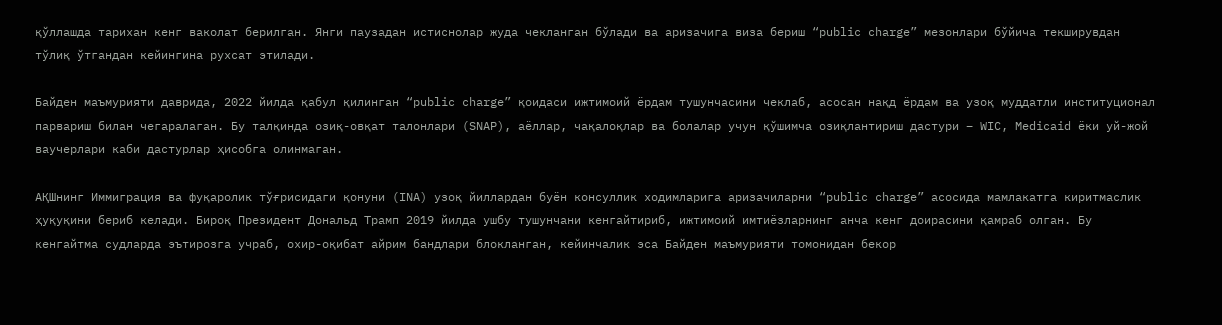қўллашда тарихан кенг ваколат берилган. Янги паузадан истиснолар жуда чекланган бўлади ва аризачига виза бериш “public charge” мезонлари бўйича текширувдан тўлиқ ўтгандан кейингина рухсат этилади.

Байден маъмурияти даврида, 2022 йилда қабул қилинган “public charge” қоидаси ижтимоий ёрдам тушунчасини чеклаб, асосан нақд ёрдам ва узоқ муддатли институционал парвариш билан чегаралаган. Бу талқинда озиқ-овқат талонлари (SNAP), аёллар, чақалоқлар ва болалар учун қўшимча озиқлантириш дастури – WIC, Medicaid ёки уй-жой ваучерлари каби дастурлар ҳисобга олинмаган.

АҚШнинг Иммиграция ва фуқаролик тўғрисидаги қонуни (INA) узоқ йиллардан буён консуллик ходимларига аризачиларни “public charge” асосида мамлакатга киритмаслик ҳуқуқини бериб келади. Бироқ Президент Дональд Трамп 2019 йилда ушбу тушунчани кенгайтириб, ижтимоий имтиёзларнинг анча кенг доирасини қамраб олган. Бу кенгайтма судларда эътирозга учраб, охир-оқибат айрим бандлари блокланган, кейинчалик эса Байден маъмурияти томонидан бекор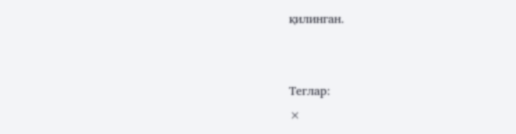қилинган.


Теглар:
×